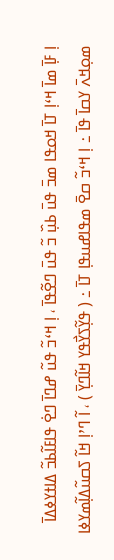ߊ߲ ߓߊ߲߫ ߘߊ߫ ߞߵߊ߲ ߠߊ߫ ߞߋߟߊ ߘߏ߫ ߟߎ߫ ߕߎ߲߰ ߏ߬ ߟߎ߫ ߣߐ߬ߟߊ߫ ، ߊ߲ ߞߵߏ߬ ߟߎ߬ ߝߣߊ߫ ߣߐ߭ ߟߊߓߊ߬ߕߏ߬ ߡߊߙߌߦߡߊ߫ ߘߋ߲ߞߍ߫ ߌߛߊ߫ ߟߊ߫ ߸ ߊ߲ ߞߵߏ߬ ߛߐ߫ ߘߟߊߝߎߟߊ߲ ߠߊ߫ ߸ ( ߟߌ߲߬ߖߌ߯ߟߌ ߞߊ߬ߣߌ߲߫ ) ، ߊ߬ ߣߴߊ߲ ߞߊ߬ ߖߛߎ߬ߡߊ߲߬ߘߌߦߊ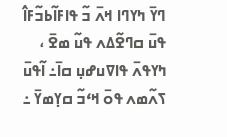ߣߌ߫ ߤߌߣߊ ߞߍ߫ ߏ߬ ߟߊߓߊ߬ߕߏ߬ߓߊ߮ ߟߎ߫ ߛߣߐ߬ߡߍ ߟߎ߬ ߘߐ߫ ، ߤߌߟߍ߫ ߟߊߜߎߝߎ߲ ߛߊ߫߸ ߊ߬ߟߎ߫ ߖߍ߬ߘߍ ߟߋ߫ ߞߵߏ߬ ߛߌ߲ߘߌ߫ ߸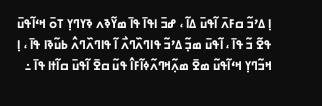ߊ߲ ߡߴߏ߬ ߛߓߍ߫ ߊ߬ߟߎ߫ ߡߊ߬ ، ߝߏ߫ ߊߟߊ߫ ߟߊ߫ ߘߌ߬ߢߍ ߢߌߣߌ߲ ߠߋ߫ ߞߵߊ߬ߟߎ߫ ߟߐ߬ ߏ߬ ߟߊ߫ ، ߊ߬ߟߎ߫ ߘߏ߲߬ ߡߴߏ߬ ߟߊߣߍ߰ߣߍ߯ ߊ߬ ߟߊߣߍ߰ߣߍ߮ ߕߎ߬ߢߊ ߟߊ߫ ، ߊ߲ ߞߏ߬ߣߌ߲ ߞߵߊ߬ߟߎ߬ ߘߐ߫ ߘߍ߲߬ߞߣߍ߬ߦߊ߬ߓߊ߮ ߟߎ߬ ߛߐ߫ ߊ߬ߟߎ߫ ߛߊ߬ߙߊ ߟߊ߫ ߸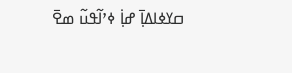ߛߌߦߊߡߊ߲߫ ߝߊ߲߭ ߦߴߊ߬ߟߎ߬ ߘߐ߫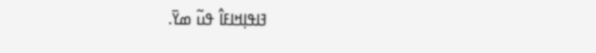ߔߊߟߊ߲ߞߊߓߊ߮ ߟߎ߬ ߘߌ߫.